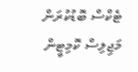ޓެކްސް ބޮޑުކުރަން މަޖިލިސް ކޮމިޓީން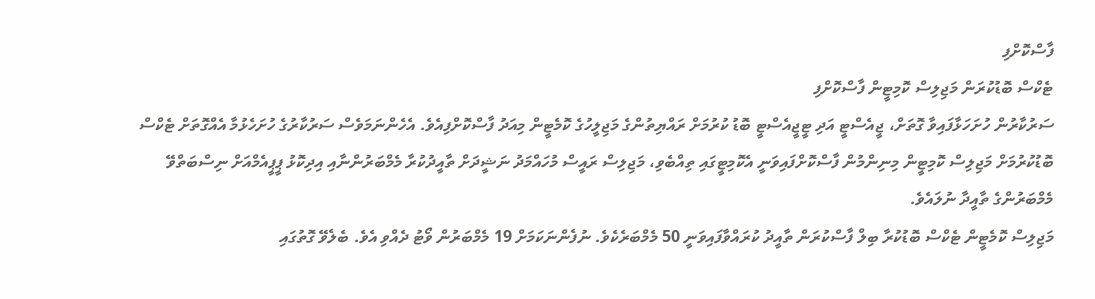ފާސްކޮށްފި
ޓެކްސް ބޮޑުކުރަން މަޖިލިސް ކޮމިޓީން ފާސްކޮށްފި
ސަރުކާރުން ހުށަހަޅާފައިވާ ގޮތަށް، ޖީއެސްޓީ އަދި ޓީޖީއެސްޓީ ބޮޑު ކުރުމަށް ރައްޔިތުންގެ މަޖިލީހުގެ ކޮމެޓީން މިއަދު ފާސްކޮށްފިއެވެ. އެހެންނަމަވެސް ސަރުކާރުގެ ހުށަހެޅުމާ އެއްގޮތަށް ޓެކްސް ބޮޑުކުރުމަށް މަޖިލިސް ކޮމިޓީން މިނިންމުން ފާސްކޮށްފައިވަނީ އެކޮމިޓީގައި ތިއްބެވި، މަޖިލިސް ރައީސް މުހައްމަދު ނަޝީދަށް ތާއީދުކުރާ މެމްބަރުންނާއި އިދިކޮޅު ޕީޕީއެމްއަށް ނިސްބަތްވޭ މެމްބަރުންގެ ތާއީދާ ނުލައެވެ.
މަޖިލިސް ކޮމެޓީން ޓެކްސް ބޮޑުކުރާ ބިލް ފާސްކުރަން ތާއީދު ކުރައްވާފައިވަނީ 50 މެމްބަރެކެވެ. ނުފެންނަކަމަށް 19 މެމްބަރުން ވޯޓު ދެއްވި އެވެ. ބެލެވޭ ގޮތުގައި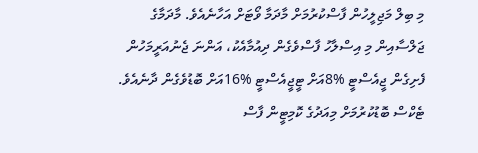މި ބިލް މަޖިލީހުން ފާސްކުރުމަށް މާދަމާ ވޯޓަށް އަހާނެއެވެ. މާދަމާގެ ޖަލްސާއިން މި އިސްލާހު ފާސްވެގެން ދިއުމާއެކު، އަންނަ ޖެނުއަރީމަހުން ފެށިގެން ޖީއެސްޓީ %8އަށް ޓީޖީއެސްޓީ %16އަށް ބޮޑުވެގެން ދާނެއެވެ.
ޓެކްސް ބޮޑުކުރުމަށް މިއަދުގެ ކޮމިޓީން ފާސް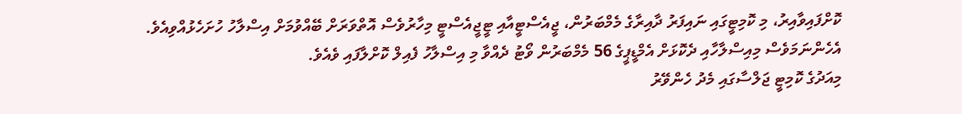ކޮށްފައިވާއިރު، މި ކޮމިޓީގައި ނައިފަރު ދާއިރާގެ މެމްބަރުން، ޖީއެސްޓީއާއި ޓީޖީއެސްޓީ މިހާރުވެސް އޮތްވަރަށް ބޭއްވުމަށް އިސްލާހު ހުށަހެޅުއްވިއެވެ. އެހެންނަމަވެސް މިއިސްލާހާއި ދެކޮޅަށް އެމްޑީޕީގެ 56 މެމްބަރުން ވޯޓު ދެއްވާ މި އިސްލާހު ފެއިލް ކޮށްލާފައި ވެއެވެ.
މިއަދުގެ ކޮމިޓީ ޖަލްސާގައި މެދު ހެންވޭރު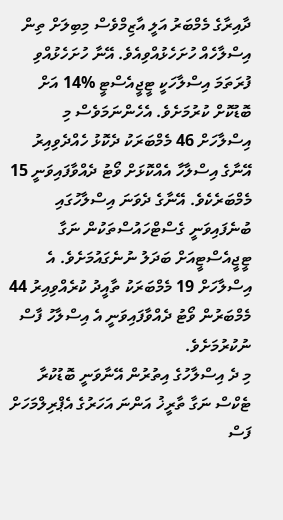ދާއިރާގެ މެމްބަރު އަލީ އާޒިމްވެސް މިބިލަށް ތިން އިސްލާހެއް ހުށަހެޅުއްވިއެވެ. އޭނާ ހުށަހެޅުއްވި ފުރަތަމަ އިސްލާހަކީ ޓީޖީއެސްޓީ %14 އަށް ބޮޑުކޮށް ކުރުމަށެވެ. އެހެންނަމަވެސް މި އިސްލާހަށް 46 މެމްބަރަކު ދެކޮޅު ހެއްދެވިއިރު އޭނާގެ އިސްލާހާ އެއްކޮޅަށް ވޯޓު ދެއްވާފައިވަނީ 15 މެމްބަރެކެވެ. އޭނާގެ ދެވަނަ އިސްލާހުގައި ބުނެފައިވަނީ ގެސްޓްހައުސްތަކުން ނަގާ ޓީޖީއެސްޓީއަށް ބަދަލު ނުނެގައުމަށެވެ. އެ އިސްލާހަށް 19 މެމްބަރަކު ތާއީދު ކުރެއްވިއިރު 44 މެމްބަރުން ވޯޓު ދެއްވާފައިވަނީ އެ އިސްލާހު ފާސް ނުކުރުމަށެވެ.
މި ދެ އިސްލާހުގެ އިތުރުން އޭނާވަނީ ބޮޑުކުރާ ޓެކްސް ނަގާ ތާރީޚު އަންނަ އަހަރުގެ އެޕްރިލްމަހަށް ފަސް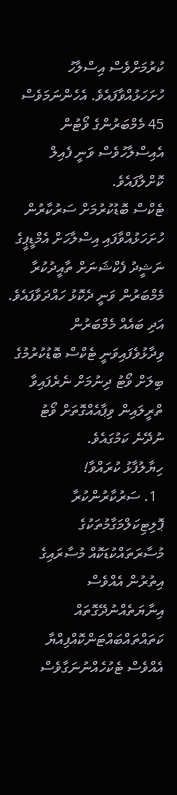ކުރުމަށްވެސް އިސްލާހު ހުށަހަޅުއްވާފައެވެ. އެހެންނަމަވެސް 45 މެމްބަރުންގެ ވޯޓުން އެއިސްލާހުވެސް ވަނީ ފެއިލް ކޮށްލާފައެވެ.
ޓެކްސް ބޮޑުކުރުމަށް ސަރުކާރުން ހުށަހަޅުއްވާފައި އިސްލާހަށް އެމްޑީޕީގެ ނަޝީދު ފެކްޝަނަށް ތާއީދުކުރާ މެމްބަރުން ވަނީ ދެކޮޅު ހައްދަވާފައެވެ. އަދި ބައެއް މެމްބަރުން ވިދާޅުވެފައިވަނީ ޓެކްސް ބޮޑުކުރުމުގެ ބިލަށް ވޯޓު ދިނުމަށް ނެރެފައިވާ ތްރީލައިން ވިޕާއެއްގޮތަށް ވޯޓު ނުދޭނެ ކަމުގައެވެ.
ހިޔާލުފާޅު ކުރައްވާ!
  1. ސަރުކާރުންކުރާ ޕޮލިޓިކަލްމަގާމުތަކުގެ މުސާރަތައްކުޑަކޮއް މުސާރައިގެ އިތުރުން އެއްވެސް އިނާޔަތެއްނުދޭގޮތައް ކަތައްތައްބައްޓަންކޮއްފިއްޔާ އެއްވެސް ޓެކުހެއްނުނަގާވެސް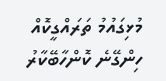މުޅިގައުމު ތަރައްގީކޮއް ހިންގޭނެ ކޮންހާބޭކާރު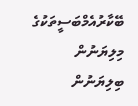ބޭކާރުއެމްބަސީތަކުގެ މިލިޔަނުން ބިލިޔަނުން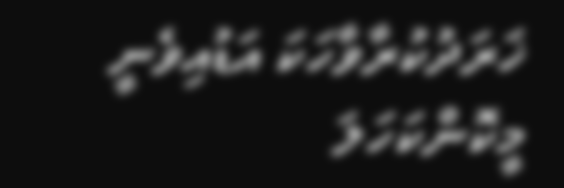ޚަރަދުކުރާވާހަކަ އަޑުއިވެނީ މީކޮންކަހަލަ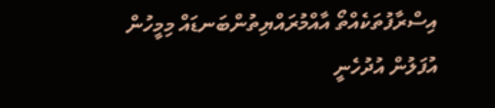އިސްރާފުތަކެއްތޯ އާއްމުރައްޔިތުންބަނޑައް މިމީހުން އުފަލުން އުދުހެނީ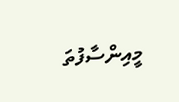މީއިންސާފުތަ